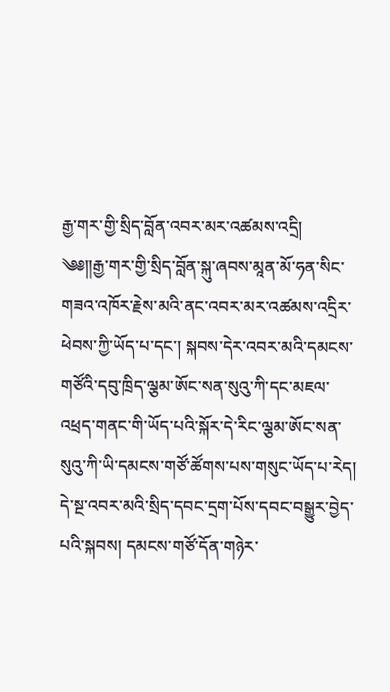རྒྱ་གར་གྱི་སྲིད་བློན་འབར་མར་འཚམས་འདྲི།
༄༅༎རྒྱ་གར་གྱི་སྲིད་བློན་སྐུ་ཞབས་མཱན་མོ་ཧན་སིང་གཟའ་འཁོར་རྗེས་མའི་ནང་འབར་མར་འཚམས་འདྲིར་ཕེབས་ཀྱི་ཡོད་པ་དང་། སྐབས་དེར་འབར་མའི་དམངས་གཙོའི་དབུ་ཁྲིད་ལྕམ་ཨོང་སན་སུའུ་ཀི་དང་མཇལ་འཕྲད་གནང་གི་ཡོད་པའི་སྐོར་དེ་རིང་ལྕམ་ཨོང་སན་སུའུ་ཀི་ཡི་དམངས་གཙོ་ཚོགས་པས་གསུང་ཡོད་པ་རེད།
དེ་སྔ་འབར་མའི་སྲིད་དབང་དྲག་པོས་དབང་བསྒྱུར་བྱེད་པའི་སྐབས། དམངས་གཙོ་དོན་གཉེར་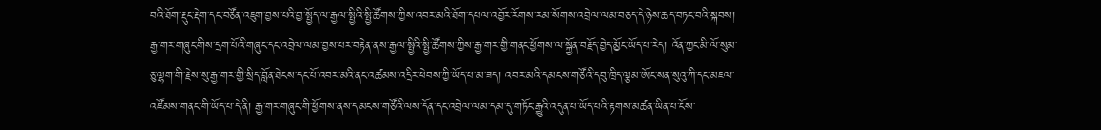བའི་ཐོག་རྡུང་རྡེག་དང་བཙོན་འཇུག་བྱས་པའི་བྱ་སྤྱོད་ལ་རྒྱལ་སྤྱིའི་སྤྱི་ཚོགས་ཀྱིས་འབར་མའི་ཐོག་དཔལ་འབྱོར་རོགས་རམ་སོགས་འབྲེལ་ལམ་བཅད་དེ་ཉེས་ཆད་བཏང་བའི་སྐབས། རྒྱ་གར་གཞུང་གིས་དྲག་པོའི་གཞུང་དང་འབྲེལ་ལམ་བྱས་པར་བརྟེན་ནས་རྒྱལ་སྤྱིའི་སྤྱི་ཚོགས་ཀྱིས་རྒྱ་གར་གྱི་གནང་ཕྱོགས་ལ་སྐྱོན་བརྗོད་བྱེད་མྱོང་ཡོད་པ་རེད། འོན་ཀྱང་མི་ལོ་སུམ་ཅུ་ལྷག་གི་རྗེས་སུ་རྒྱ་གར་གྱི་སྲིད་བློན་ཐེངས་དང་པོ་འབར་མའི་ནང་འཚམས་འདྲིར་ཕེབས་ཀྱི་ཡོད་པ་མ་ཟད། འབར་མའི་དམངས་གཙོའི་དབུ་ཁྲིད་ལྕམ་ཨོང་སན་སུའུ་ཀི་དང་མཇལ་འཛོམས་གནང་གི་ཡོད་པ་དེ་ནི། རྒྱ་གར་གཞུང་གི་ཕྱོགས་ནས་དམངས་གཙོའི་ལས་དོན་དང་འབྲེལ་ལམ་དམ་དུ་གཏོང་རྒྱུའི་འདུན་པ་ཡོད་པའི་རྟགས་མཚན་ཡིན་པ་ངོས་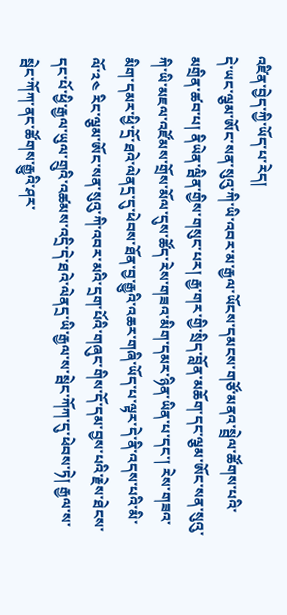འཛིན་བྱེད་ཀྱི་ཡོད་པ་རེད།
དེ་ཡང་ལྕམ་ཨོང་སན་སུའུ་ཀི་ཡི་འབར་མ་རྒྱལ་ཡོངས་དམངས་གཙོ་མནའ་སྦྲེལ་ཚོགས་པའི་མགྲིན་ཚབ་པ། ནིཡེན་ལྦིན་གྱིས་གསུང་པར། རྒྱ་གར་གྱི་སྲིད་བློན་མཆོག་དང་ལྕམ་ཨོང་སན་སུའུ་ཀི་ཡི་མཇལ་འཛོམས་གྲོས་མོལ་དུས་ཚོད་རེས་གཟའ་མིག་དམར་ཉིན་ཡིན་པ་དང་། རེས་གཟའ་མིག་དམར་ཕྱི་དྲོ་ཐའེ་ལེནདྲ་དུ་ཕེབས་ཐོན་བྱ་རྒྱུའི་འཆར་གཞི་ཡོད་པ་ལྟར་དེ་ནི་འདས་པའི་མི་ལོ་༢༤ རིང་ལྕམ་ཨོང་སན་སུའུ་ཀི་འབར་མའི་དྲག་པོའི་གཞུང་གིས་དོ་དམ་བྱས་པའི་རྗེས་ཐེངས་དང་པོ་ཕྱི་རྒྱལ་ཡུལ་གྲུའི་འཚམས་འདྲི་དེ་ཐའེ་ལེནདྲ་ཡི་རྒྱལ་ས་སྦེང་ཀོཀ་དུ་ཕེབས་ཏེ། རྒྱལ་ས་སྦེང་ཀོཀ་ནང་ཚོགས་རྒྱུའི་ཤར་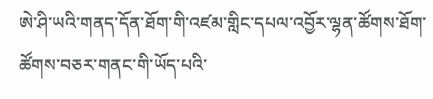ཨེ་ཤི་ཡའི་གནད་དོན་ཐོག་གི་འཛམ་གླིང་དཔལ་འབྱོར་ལྷན་ཚོགས་ཐོག་ཚོགས་བཅར་གནང་གི་ཡོད་པའི་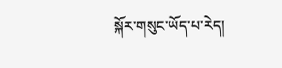སྐོར་གསུང་ཡོད་པ་རེད།